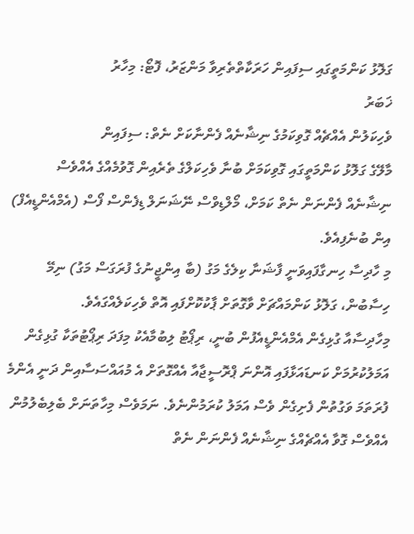ގަލޮޅު ކަންމަތީގައި ސިފައިން ހަރަކާތްތެރިވާ މަންޒަރު، ފޮޓޯ: މިހާރު
ޚަބަރު
ވެހިކަލުން އެއްޗެއް ގޮވިކަމުގެ ނިޝާނެއް ފެންނާކަށް ނެތް: ސިފައިން
މާލޭގެ ގަލޮޅު ކަންމަތީގައި ގޮވިކަމަށް ބުނާ ވެހިކަލްގެ ތެރެއިން ގޮވުމެއްގެ އެއްވެސް ނިޝާނެއް ފެންނަން ނެތް ކަމަށް، މޯލްޑިވްސް ނޭޝަނަލް ޑިފެންސް ފޯސް (އެމްއެންޑީއެފް) އިން ބުނެފިއެވެ.
މި ހާދިސާ ހިނގާފައިވަނީ ފާޝަނާ ކިލެގެ މަގު (ބާ އިންޖީނުގެ ފުރަގަސް މަގު) ނިމޭ ހިސާބުން، ގަލޮޅު ކަންމައްޗަށް ވާގޮތަށް ޕާކުކޮށްފައި އޮތް ވެހިކަލެއްގައެވެ.
މިހާދިސާއާ ގުޅިގެން އެމްއެންޑީއެފުން ބުނީ، ރިޕޯޓު ލިބުމާއެކު މިފަދަ ރިޕޯޓުތަކާ ގުޅިގެން އަމަލުކުރުމަށް ކަނޑައަޅާފައި އޮންނަ ޕްރޮސީޖާއާ އެއްގޮތަށް އެ މުއައްސަސާއިން ދަނީ އެންމެ ފުރަތަމަ ވަގުތުން ފެށިގެން ވެސް އަމަލު ކުރަމުންނެވެ. ނަމަވެސް މިހާތަނަށް ބެލިބެލުމުން އެއްވެސް ގޮވާ އެއްޗެއްގެ ނިޝާނެއް ފެންނަން ނެތް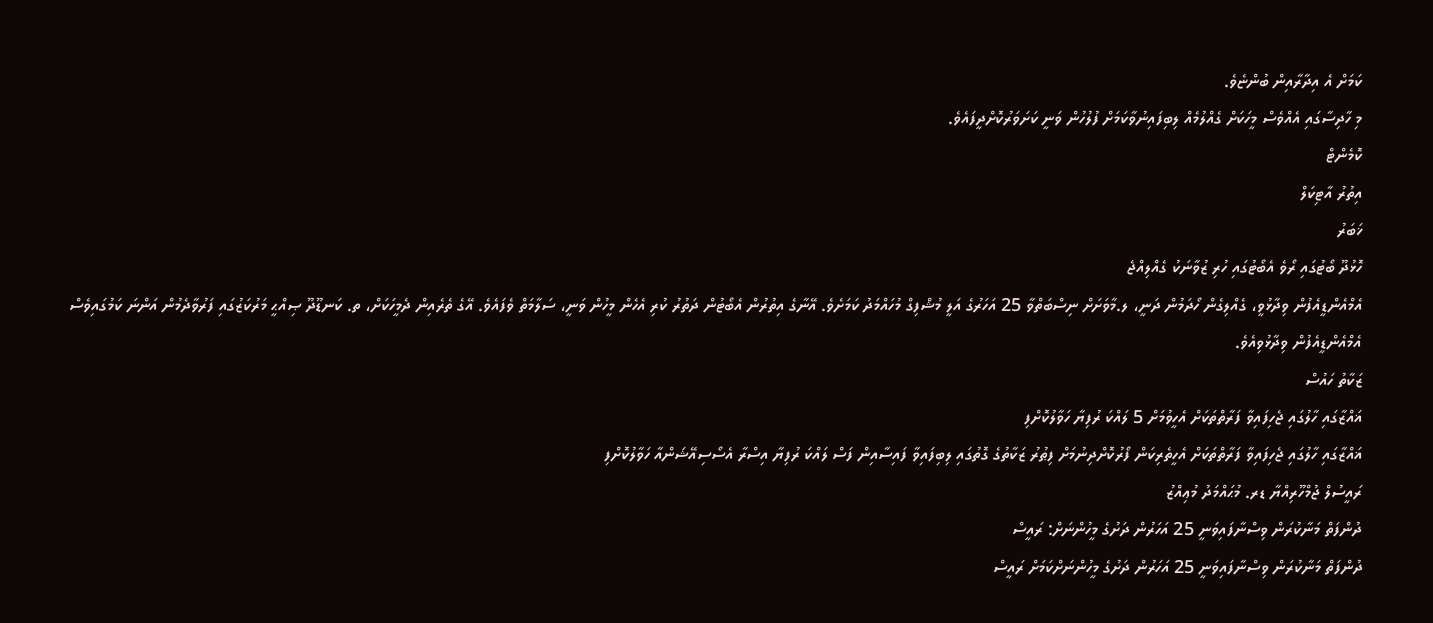ކަމަށް އެ އިދާރާއިން ބުންޏެވެ.
މި ހާދިސާގައި އެއްވެސް މީހަކަށް ގެއްލުމެއް ލިބިފައިނުވާކަމަށް ފުލުހުން ވަނީ ކަށަވަރުކޮށްދީފައެވެ.
ކޮމެންޓް
އިތުރު އާޓިކަލް
ޚަބަރު
ހޮޅުދޫ ބޯޓުގައި ރޯވެ އެބޯޓުގައި ހުރި ޒުވާނަކު ގެއްލިއްޖެ
އެމްއެންޑީއެފުން ވިދާޅުވީ، ގެއްލިގެން ހޯދަމުން ދަނީ، ލ.މާވަށަށް ނިސްބަތްވާ 25 އަހަރުގެ އަލީ މުޝްފިގް މުހައްމަދު ކަމަށެވެ. އޭނާގެ އިތުރުން އެބޯޓުން ދަތުރު ކުރި އެހެން މީހުން ވަނީ، ސަލާމަތް ވެފައެވެ. އޭގެ ތެރެއިން ދެމީހަކަށް، ތ. ކަނޑޫދޫ ޞިއްޙީ މަރުކަޒުގައި ފަރުވާދެމުން އަންނަ ކަމުގައިވެސް އެމްއެންޑީއެފުން ވިދާޅުވިއެވެ.
ޒަކާތު ހައުސް
ޣައްޒާގައި ހާލުގައި ޖެހިފައިވާ ފަރާތްތަކަށް އެހީވުމަށް 5 ލައްކަ ރުފިޔާ ހަވާލުކޮށްފި
ޣައްޒާގައި ހާލުގައި ޖެހިފައިވާ ފަރާތްތަކަށް އެހީތެރިކަން ފޯރުކޮށްދިނުމަށް ފިޠުރު ޒަކާތުގެ ގޮތުގައި ލިބިފައިވާ ފައިސާއިން ފަސް ލައްކަ ރުފިޔާ އިސްރާ އެސޯސިއޭޝަންއާ ހަވާލުކޮށްފި
ރައީސުލް ޖުމްހޫރިއްޔާ ޑރ. މުޙައްމަދު މުޢިއްޒު
ދުންފަތް މަނާކުރަން ވިސްނާފައިވަނީ 25 އަހަރުން ދަށުގެ މީހުންނަށް: ރައީސް
ދުންފަތް މަނާކުރަން ވިސްނާފައިވަނީ 25 އަހަރުން ދަށުގެ މީހުންނަށްކަމަށް ރައީސް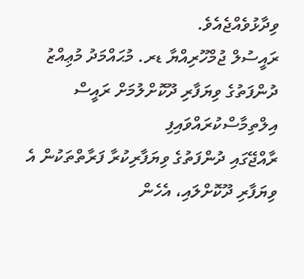ވިދާޅުވެއްޖެއެވެ.
ރައީސުލް ޖުމްހޫރިއްޔާ ޑރ. މުޙައްމަދު މުޢިއްޒު
ދުންފަތުގެ ވިޔަފާރި ދޫކޮށްލުމަށް ރައީސް އިލްތިމާސްކުރައްވައިފި
ރާއްޖޭގައި ދުންފަތުގެ ވިޔަފާރިކުރާ ފަރާތްތަކުން އެ ވިޔަފާރި ދޫކޮށްލައި، އެހެން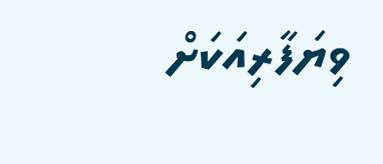ވިޔަފާރިއަކަށް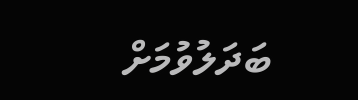ބަދަލުވުމަށް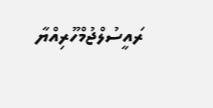ރައީސުލްޖުމްހޫރިއްޔާ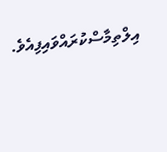އިލްތިމާސްކުރައްވައިފިއެވެ.